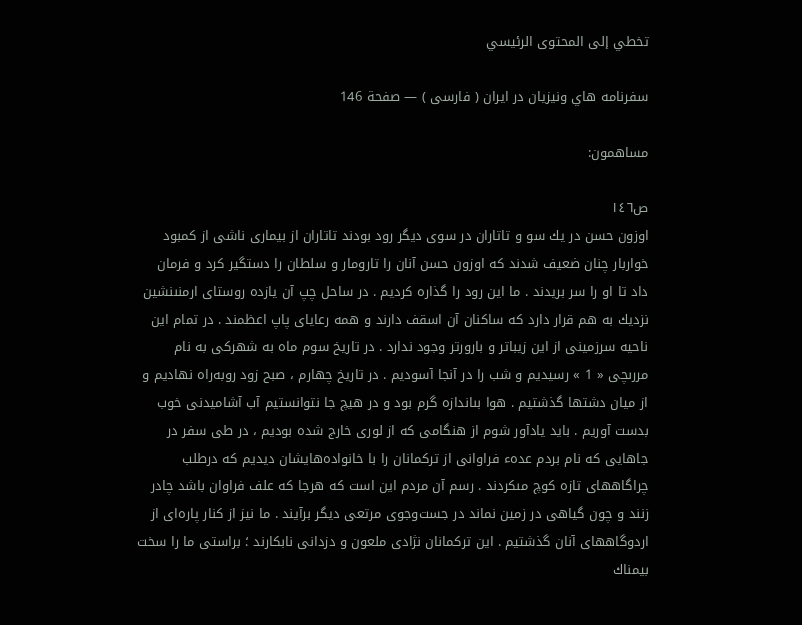تخطي إلى المحتوى الرئيسي

سفرنامه هاي ونيزيان در ايران ( فارسى ) — صفحة 146

مساهمون:

ص١٤٦
اوزون حسن در يك سو و تاتاران در سوى ديگر رود بودند تاتاران از بيمارى ناشى از كمبود خواربار چنان ضعيف شدند كه اوزون حسن آنان را تارومار و سلطان را دستگير كرد و فرمان داد تا او را سر بريدند . ما اين رود را گذاره كرديم . در ساحل چپ آن يازده روستاى ارمنىنشين نزديك به هم قرار دارد كه ساكنان آن اسقف دارند و همه رعاياى پاپ اعظمند . در تمام اين ناحيه سرزمينى از اين زيباتر و بارورتر وجود ندارد . در تاريخ سوم ماه به شهركى به نام مررىچى « 1 » رسيديم و شب را در آنجا آسوديم . در تاريخ چهارم ، صبح زود روبه‌راه نهاديم و از ميان دشتها گذشتيم . هوا بىاندازه گرم بود و در هيچ جا نتوانستيم آب آشاميدنى خوب بدست آوريم . بايد يادآور شوم از هنگامى كه از لورى خارج شده بوديم ، در طى سفر در جاهايى كه نام بردم عدهء فراوانى از تركمانان را با خانواده‌هايشان ديديم كه درطلب چراگاههاى تازه كوچ مىكردند . رسم آن مردم اين است كه هرجا كه علف فراوان باشد چادر زنند و چون گياهى در زمين نماند در جست‌وجوى مرتعى ديگر برآيند . ما نيز از كنار پاره‌اى از اردوگاههاى آنان گذشتيم . اين تركمانان نژادى ملعون و دزدانى نابكارند ؛ براستى ما را سخت بيمناك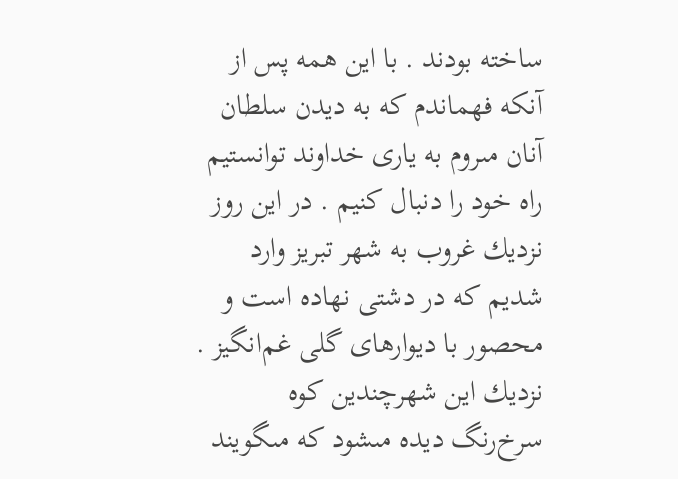ساخته بودند . با اين همه پس از آنكه فهماندم كه به ديدن سلطان آنان مىروم به يارى خداوند توانستيم راه خود را دنبال كنيم . در اين روز نزديك غروب به شهر تبريز وارد شديم كه در دشتى نهاده است و محصور با ديوارهاى گلى غم‌انگيز . نزديك اين شهرچندين كوه سرخ‌رنگ ديده مىشود كه مىگويند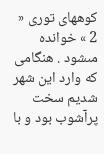كوههاى تورى « 2 » خوانده مىشود . هنگامى كه وارد اين شهر شديم سخت پرآشوب بود و با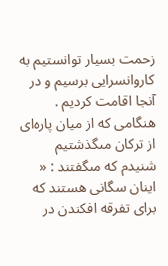زحمت بسيار توانستيم به كاروانسرايى برسيم و در آنجا اقامت كرديم . هنگامى كه از ميان پاره‌اى از تركان مىگذشتيم شنيدم كه مىگفتند : « اينان سگانى هستند كه براى تفرقه افكندن در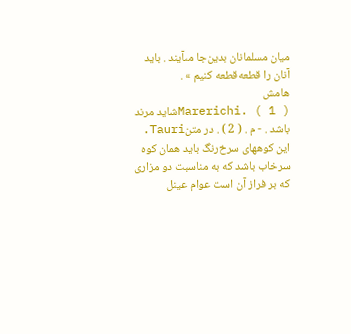ميان مسلمانان بدين‌جا مىآيند . بايد آنان را قطعه‌قطعه كنيم » .
هامش
( 1 ) .Marerichiشايد مرند باشد . - م . ( 2 ) . در متنTauri. اين كوههاى سرخ‌رنگ بايد همان كوه سرخاب باشد كه به مناسبت دو مزارى كه بر فراز آن است عوام عينل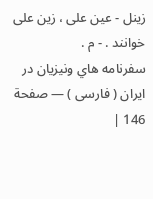زينل - عين على ، زين على خوانند . - م .
سفرنامه هاي ونيزيان در ايران ( فارسى ) — صفحة 146 |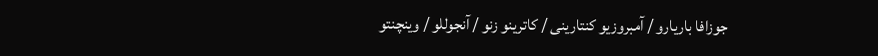جوزافا باريارو / آمبروزيو كنتارينى / كاترينو زنو / آنجوللو / وينچنتو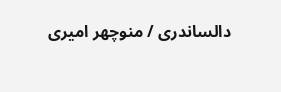دالساندرى / منوچهر اميرى